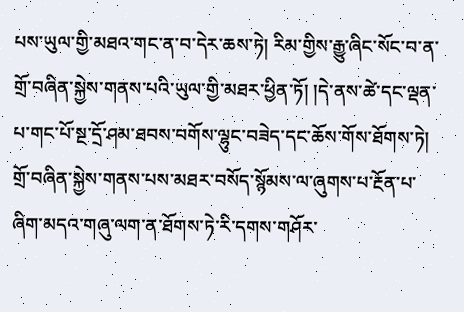པས་ཡུལ་གྱི་མཐའ་གང་ན་བ་དེར་ཆས་ཏེ། རིམ་གྱིས་རྒྱུ་ཞིང་སོང་བ་ན་གྲོ་བཞིན་སྐྱེས་གནས་པའི་ཡུལ་གྱི་མཐར་ཕྱིན་ཏོ། །དེ་ནས་ཚེ་དང་ལྡན་པ་གང་པོ་སྔ་དྲོ་ཤམ་ཐབས་བགོས་ལྷུང་བཟེད་དང་ཆོས་གོས་ཐོགས་ཏེ། གྲོ་བཞིན་སྐྱེས་གནས་པས་མཐར་བསོད་སྙོམས་ལ་ཞུགས་པ་རྔོན་པ་ཞིག་མདའ་གཞུ་ལག་ན་ཐོགས་ཏེ་རི་དགས་གཤོར་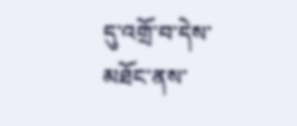དུ་འགྲོ་བ་དེས་མཐོང་ནས་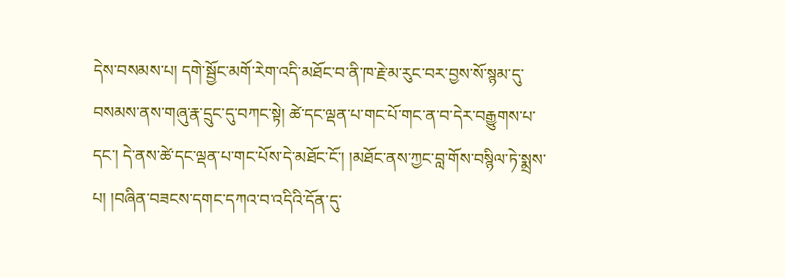དེས་བསམས་པ། དགེ་སྦྱོང་མགོ་རེག་འདི་མཐོང་བ་ནི་ཁ་རྗེ་མ་རུང་བར་བྱས་སོ་སྙམ་དུ་བསམས་ནས་གཞུ་རྣ་དྲུང་དུ་བཀང་སྟེ། ཚེ་དང་ལྡན་པ་གང་པོ་གང་ན་བ་དེར་བརྒྱུགས་པ་དང་། དེ་ནས་ཚེ་དང་ལྡན་པ་གང་པོས་དེ་མཐོང་ངོ་། །མཐོང་ནས་ཀྱང་བླ་གོས་བསྙིལ་ཏེ་སྨྲས་པ། །བཞིན་བཟངས་དགང་དཀའ་བ་འདིའི་དོན་དུ་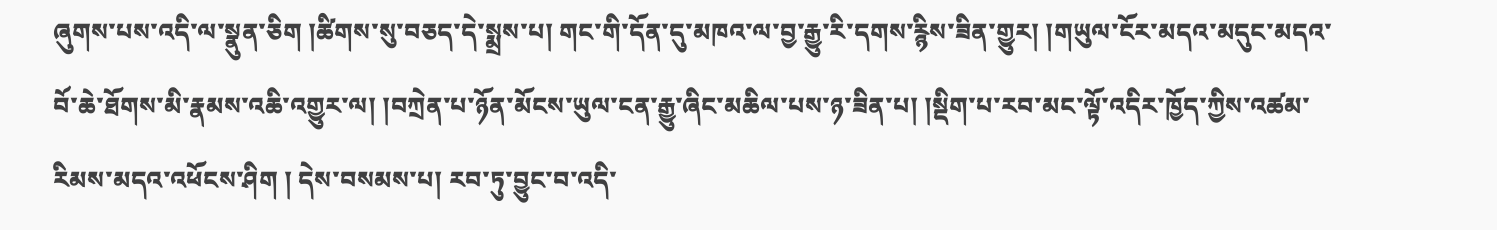ཞུགས་པས་འདི་ལ་སྣུན་ཅིག །ཚིགས་སུ་བཅད་དེ་སྨྲས་པ། གང་གི་དོན་དུ་མཁའ་ལ་བྱ་རྒྱུ་རི་དགས་རྙིས་ཟིན་གྱུར། །གཡུལ་ངོར་མདའ་མདུང་མདའ་བོ་ཆེ་ཐོགས་མི་རྣམས་འཆི་འགྱུར་ལ། །བཀྲེན་པ་ཉོན་མོངས་ཡུལ་ངན་རྒྱུ་ཞིང་མཆིལ་པས་ཉ་ཟིན་པ། །སྡིག་པ་རབ་མང་ལྟོ་འདིར་ཁྱོད་ཀྱིས་འཚམ་རིམས་མདའ་འཕོངས་ཤིག ། དེས་བསམས་པ། རབ་ཏུ་བྱུང་བ་འདི་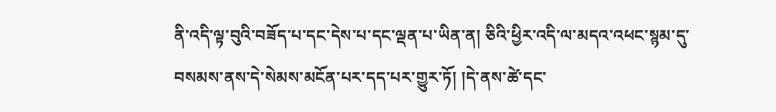ནི་འདི་ལྟ་བུའི་བཟོད་པ་དང་དེས་པ་དང་ལྡན་པ་ཡིན་ན། ཅིའི་ཕྱིར་འདི་ལ་མདའ་འཕང་སྙམ་དུ་བསམས་ནས་དེ་སེམས་མངོན་པར་དད་པར་གྱུར་ཏོ། །དེ་ནས་ཚེ་དང་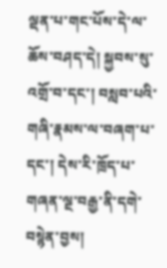ལྡན་པ་གང་པོས་དེ་ལ་ཆོས་བཤད་དེ། སྐྱབས་སུ་འགྲོ་བ་དང་། བསླབ་པའི་གཞི་རྣམས་ལ་བཞག་པ་དང་། དེས་རི་ཁྲོད་པ་གཞན་ལྔ་བརྒྱ་ནི་དགེ་བསྙེན་བྱས།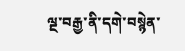ལྔ་བརྒྱ་ནི་དགེ་བསྙེན་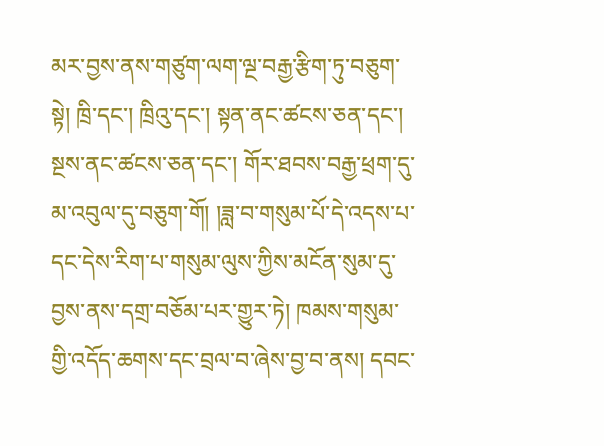མར་བྱས་ནས་གཙུག་ལག་ལྔ་བརྒྱ་རྩིག་ཏུ་བཅུག་སྟེ། ཁྲི་དང་། ཁྲིའུ་དང་། སྟན་ནང་ཚངས་ཅན་དང་། སྔས་ནང་ཚངས་ཅན་དང་། གོར་ཐབས་བརྒྱ་ཕྲག་དུ་མ་འབུལ་དུ་བཅུག་གོ། །ཟླ་བ་གསུམ་པོ་དེ་འདས་པ་དང་དེས་རིག་པ་གསུམ་ལུས་ཀྱིས་མངོན་སུམ་དུ་བྱས་ནས་དགྲ་བཅོམ་པར་གྱུར་ཏེ། ཁམས་གསུམ་གྱི་འདོད་ཆགས་དང་བྲལ་བ་ཞེས་བྱ་བ་ནས། དབང་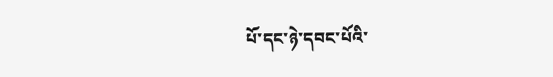པོ་དང་ཉེ་དབང་པོའི་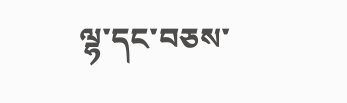ལྷ་དང་བཅས་